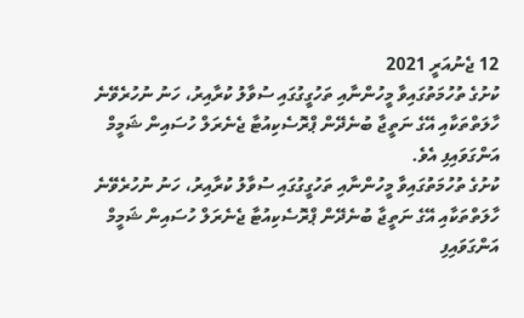12 ޖެނުއަރީ 2021
ކުށުގެ ތުހުމަތުގައިވާ މީހުންނާއި ތަހުގީގުގައި ސުވާލު ކުރާއިރު، ހަނު ނުހުރެވޭނެ ހާލަތްތަކާއި އޭގެ ނަތީޖާ ބުނެދޭން ޕްރޮސެކިއުޓާ ޖެނެރަލް ހުސައިން ޝަމީމް އަންގަވައިފި އެވެ.
ކުށުގެ ތުހުމަތުގައިވާ މީހުންނާއި ތަހުގީގުގައި ސުވާލު ކުރާއިރު، ހަނު ނުހުރެވޭނެ ހާލަތްތަކާއި އޭގެ ނަތީޖާ ބުނެދޭން ޕްރޮސެކިއުޓާ ޖެނެރަލް ހުސައިން ޝަމީމް އަންގަވައިފި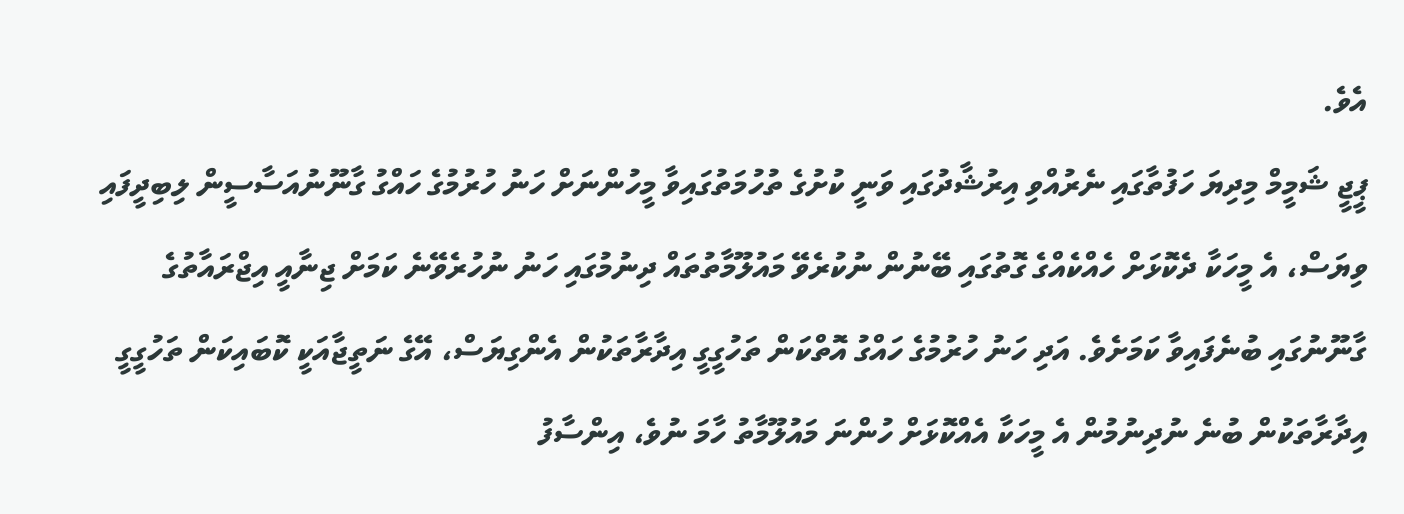އެވެ.
ޕީޖީ ޝަމީމް މިދިޔަ ހަފުތާގައި ނެރުއްވި އިރުޝާދުގައި ވަނީ ކުށުގެ ތުހުމަތުގައިވާ މީހުންނަށް ހަނު ހުރުމުގެ ހައްގު ގާނޫނުއަސާސީން ލިބިދީފައި ވިޔަސް، އެ މީހަކާ ދެކޮޅަށް ހެއްކެއްގެ ގޮތުގައި ބޭނުން ނުކުރެވޭ މައުލޫމާތުތައް ދިނުމުގައި ހަނު ނުހުރެވޭނެ ކަމަށް ޖިނާއީ އިޖްރައާތުގެ ގާނޫނުގައި ބުނެފައިވާ ކަމަށެވެ. އަދި ހަނު ހުރުމުގެ ހައްގު އޮތްކަން ތަހުގީގީ އިދާރާތަކުން އެންގިޔަސް، އޭގެ ނަތީޖާއަކީ ކޮބައިކަން ތަހުގީގީ އިދާރާތަކުން ބުނެ ނުދިނުމުން އެ މީހަކާ އެއްކޮޅަށް ހުންނަ މައުލޫމާތު ހާމަ ނުވެ، އިންސާފު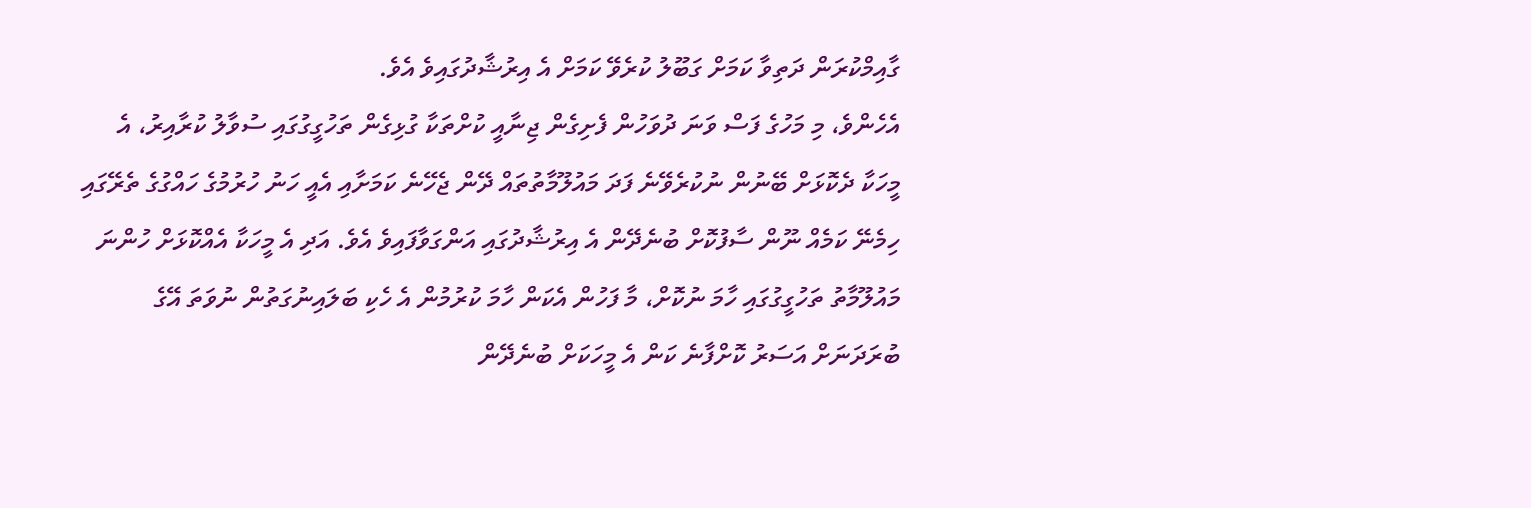ގާއިމްކުރަން ދަތިވާ ކަމަށް ގަބޫލު ކުރެވޭ ކަމަށް އެ އިރުޝާދުގައިވެ އެވެ.
އެހެންވެ، މި މަހުގެ ފަސް ވަނަ ދުވަހުން ފެށިގެން ޖިނާއީ ކުށްތަކާ ގުޅިގެން ތަހުގީގުގައި ސުވާލު ކުރާއިރު، އެ މީހަކާ ދެކޮޅަށް ބޭނުން ނުކުރެވޭނެ ފަދަ މައުލޫމާތުތައް ދޭން ޖެހޭނެ ކަމަށާއި އެއީ ހަނު ހުރުމުގެ ހައްގުގެ ތެރޭގައި ހިމެނޭ ކަމެއް ނޫން ސާފުކޮށް ބުނެދޭން އެ އިރުޝާދުގައި އަންގަވާފައިވެ އެވެ. އަދި އެ މީހަކާ އެއްކޮޅަށް ހުންނަ މައުލޫމާތު ތަހުގީގުގައި ހާމަ ނުކޮށް، މާ ފަހުން އެކަން ހާމަ ކުރުމުން އެ ހެކި ބަލައިނުގަތުން ނުވަތަ އޭގެ ބުރަދަނަށް އަސަރު ކޮށްފާނެ ކަން އެ މީހަކަށް ބުނެދޭން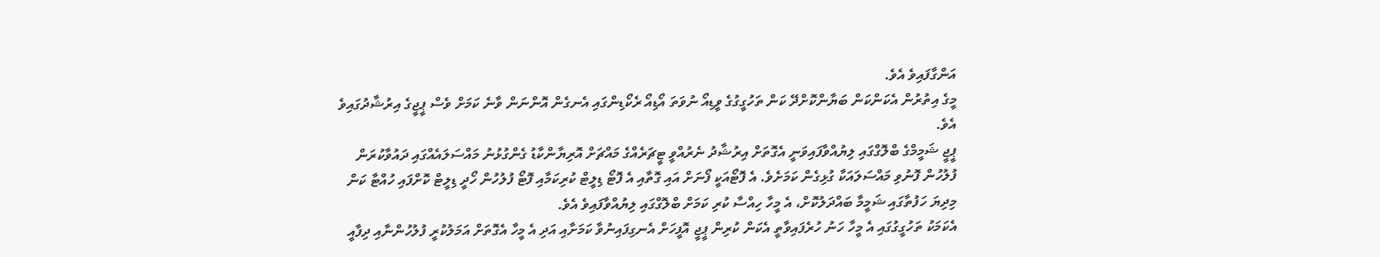އަންގާފައިވެ އެވެ.
މީގެ އިތުރުން އެކަންކަން ބަޔާންކޮށްދޭ ކަން ތަހުގީގުގެ ވީޑިއޯ ނުވަތަ އޯޑިއޯ ރެކޯޑިންގައި އެނގެން އޮންނަން ވާނެ ކަމަށް ވެސް ޕީޖީގެ އިރުޝާދުގައިވެ އެވެ.
ޕީޖީ ޝަމީމްގެ ބްލޮގްގައި ލިޔުއްވާފައިވަނީ އެގޮތަށް އިރުޝާދު ނެރުއްވީ ޓީޗަރެއްގެ މައްޗަށް އޮރިޔާންކާޑު ގެންގުޅުނު މައްސަލައެއްގައި ދައުވާކުރަން ފުލުހުން ފޮނުވި މައްސަލައަކާ ގުޅިގެން ކަމަށެވެ. އެ ފޮޓޯއަކީ ފޯނަށް އައި ގޮތާއި އެ ފޮޓޯ ޑިލީޓް ކުރިކަމާއި ފޮޓޯ ފުލުހުން ހޯދީ ޑިލީޓް ކޮށްފައި ހުއްޓާ ކަން މިދިޔަ ހަފުތާގައި ޝަމީމާ ބައްދަލުކޮށް، އެ މީހާ ހިއްސާ ކުރި ކަމަށް ބްލޮގްގައި ލިޔުއްވާފައިވެ އެވެ.
އެކަމަކު ތަހުގީގުގައި އެ މީހާ ހަނު ހުރެފައިވާތީ އެކަން ކުރިން ޕީޖީ އޮފީހަށް އެނގިފައިނުވާ ކަމަށާއި އަދި އެ މީހާ އެގޮތަށް އަމަލުކުރީ ފުލުހުންނާއި ދިފާއީ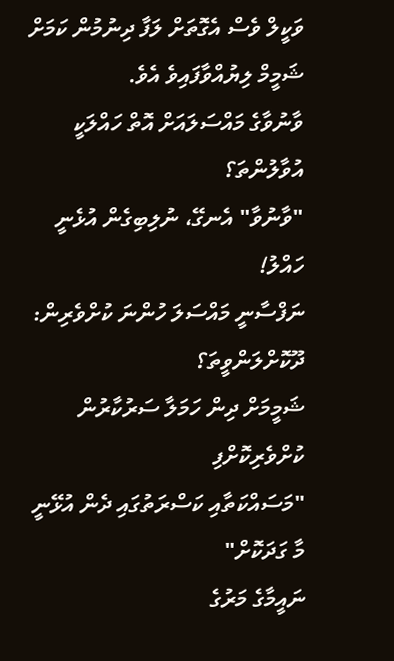ވަކީލް ވެސް އެގޮތަށް ލަފާ ދިނުމުން ކަމަށް ޝަމީމް ލިޔުއްވާފައިވެ އެވެ.
ވާނުވާގެ މައްސަލައަށް އޮތް ހައްލަކީ އުވާލުންތަ؟
"ވާނުވާ" އެނގޭ، ނުލިބިގެން އުޅެނީ ހައްލު!
ނަފްސާނީ މައްސަލަ ހުންނަ ކުށްވެރިން: ދޫކޮށްލަންވީތަ؟
ޝަމީމަށް ދިން ހަމަލާ ސަރުކާރުން ކުށްވެރިކޮށްފި
"މަސައްކަތާއި ކަސްރަތުގައި ދެން އުޅޭނީ މާ ގަދަކޮށް"
ނައީމާގެ މަރުގެ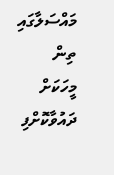މައްސަލާގައި ތިން މީހަކަށް ދައުވާކޮށްފި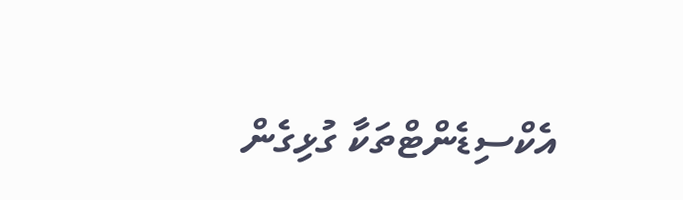އެކްސިޑެންޓްތަކާ ގުޅިގެން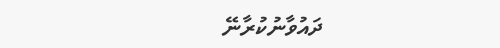ދައުވާނުކުރާނޭ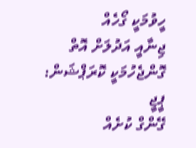ހީވުމަކީ ގޯހެއް
ޖިނާއީ އަދުލަށް އޮތް ގޮންޖެހުމަކީ ކޮރަޕްޝަން: ޕީޖީ
ގޭންގް ކުށެއް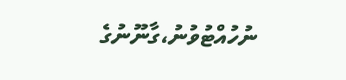ނުހުއްޓުވުނު،ގާނޫނުގެ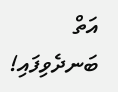އަތް ބަނދެވިފައި!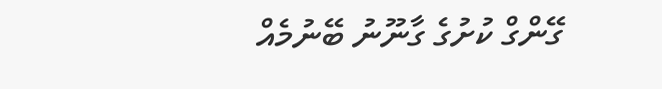ގޭންގް ކުށުގެ ގާނޫނު ބޭނުމެއް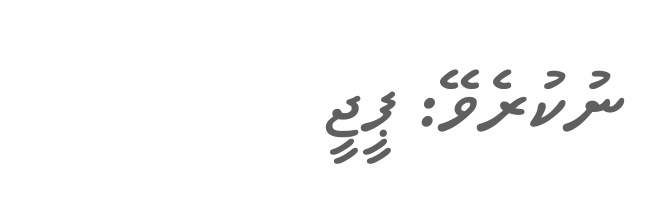ނުކުރެވޭ: ޕީޖީ